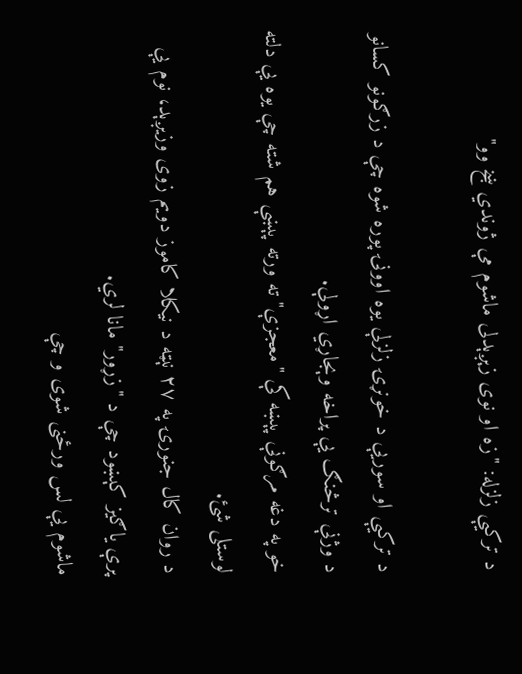د ترکیې زلزله: "زه او نوی زېږېدلی ماشوم مې ژوندي ښخ وو"

د ترکیې او سوریې د خونړۍ زلزلې یوه اوونۍ پوره شوه چې د زرګونو کسانو د وژنې ترڅنګ یې پراخه وېجاړي اړولې.
خو په دغه مرګونې پېښه کې "معجزې" ته ورته پېښې هم شته چې یوه یې دلته لوستلی شئ.
د روان کال جنورۍ په ۲۷ نېټه د نیکلا کاموز دویم زوی وزیږېد، نوم یې پرې یاګیز کېښود چې د "زړور" مانا لري.
ماشوم یې لس ورځنی شوی و چې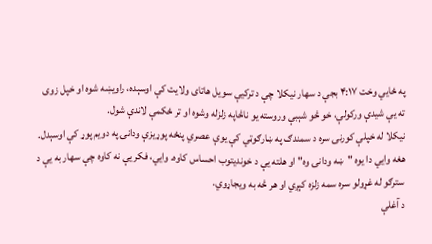په ځایي وخت ۴:۱۷ بجې د سهار نیکلا چې د ترکیې سویل هاتای ولایت کې اوسېده، راویښه شوه او خپل زوی ته یې شیدې ورکولې، خو څو شېبې وروسته یو ناڅاپه زلزله وشوه او تر ځکمې لاندې شول.
نیکلا له خپلې کورنۍ سره د سمندګ په ښارګوټي کې یوې عصري پنځه پوړیزې ودانۍ په دویم پوړ کې اوسېدل.
هغه وايي دا یوه "ښه ودانۍ وه" او هلته یې د خوندیتوب احساس کاوه. وايي، فکر یې نه کاوه چې سهار به یې د سترګو له غړولو سره سمه زلزه کېږي او هر څه به ویجاړوي.
د آغلې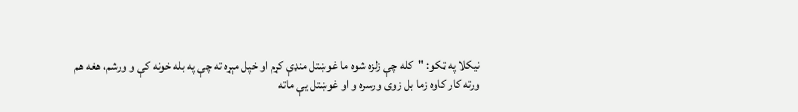نیکلا په ټکو: "کله چې زلزه شوه ما غوښتل منډې کړم او خپل مېړه ته چې په بله خونه کې و ورشم، هغه هم ورته کار کاوه زما بل زوی ورسره و او غوښتل یې ماته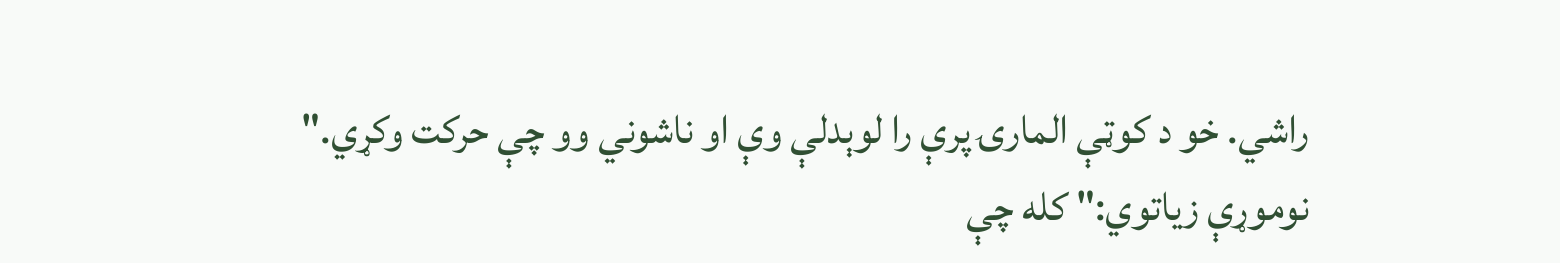راشي. خو د کوټې المارۍ پرې را لوېدلې وې او ناشوني وو چې حرکت وکړي."
نوموړې زیاتوي:" کله چې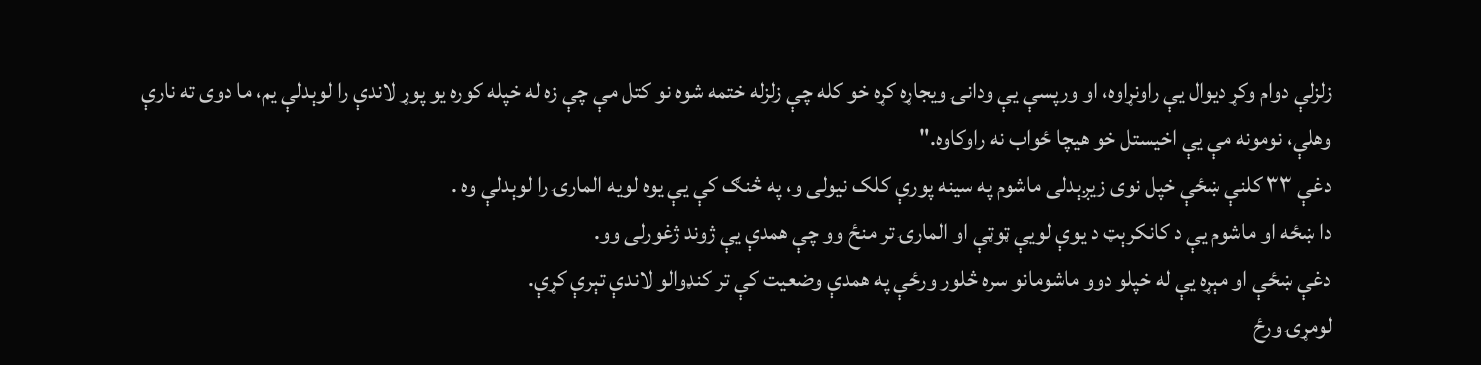زلزلې دوام وکړ دیوال یې راونړاوه، او ورپسې یې ودانۍ ویجاړه کړه خو کله چې زلزله ختمه شوه نو کتل مې چې زه له خپله کوره یو پوړ لاندې را لوېدلې یم، ما دوی ته نارې وهلې، نومونه مې یې اخیستل خو هیچا ځواب نه راوکاوه."
دغې ۳۳ کلنې ښځې خپل نوی زیږېدلی ماشوم په سینه پورې کلک نیولی و، په څنګ کې یې یوه لویه المارۍ را لوېدلې وه .
دا ښځه او ماشوم یې د کانکرېټ د یوې لویې ټوټې او المارۍ تر منځ وو چې همدې یې ژوند ژغورلی وو.
دغې ښځې او مېړه یې له خپلو دوو ماشومانو سره څلور ورځې په همدې وضعیت کې تر کنډوالو لاندې تېرې کړې.
لومړۍ ورځ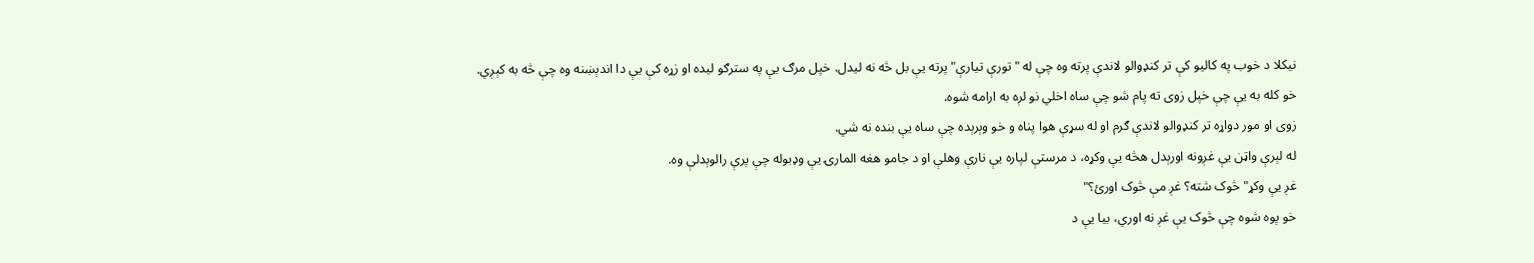نیکلا د خوب په کالیو کې تر کنډوالو لاندې پرته وه چې له "تورې تیارې" پرته یې بل څه نه لیدل. خپل مرګ یې په سترګو لیده او زړه کې یې دا اندېښنه وه چې څه به کېږي.
خو کله به یې چې خپل زوی ته پام شو چې ساه اخلي نو لږه به ارامه شوه.
زوی او مور دواړه تر کنډوالو لاندې ګرم او له سړې هوا پناه و خو وېرېده چې ساه یې بنده نه شي.
له لېرې واټن یې غږونه اورېدل هڅه یې وکړه، د مرستې لپاره یې نارې وهلې او د جامو هغه المارۍ یې وډبوله چې پرې رالوېدلې وه.
غږ یې وکړ" څوک شته؟ غږ مې څوک اورئ؟"
خو پوه شوه چې څوک یې غږ نه اوري، بیا یې د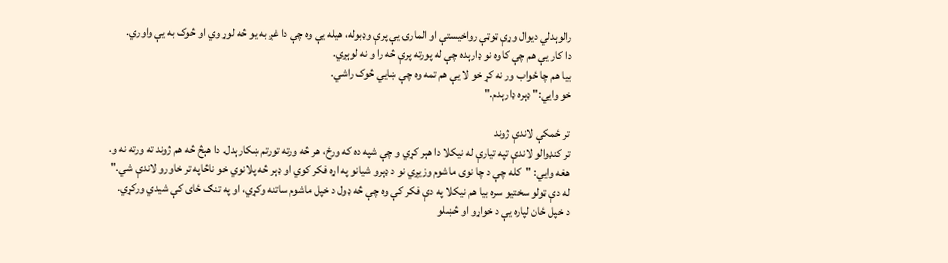رالوېدلي دیوال وړې ټوټې رواخیستې او المارۍ یې پرې وډبوله، هیله یې وه چې دا غږ به یو څه لوړ وي او څوک به یې واوري.
دا کار یې هم چې کاوه نو ډارېده چې له پورته پرې څه را و نه لوېږي.
بیا هم چا ځواب ور نه کړ خو لا یې هم تمه وه چې ښايي څوک راشي.
خو وايي:" ډېره ډارېدم."

تر ځمکې لاندې ژوند
تر کنډوالو لاندې تپه تیارې له نیکلا دا هېر کړي و چې شپه ده که ورځ، هر څه ورته تورتم ښکارېدل. دا هېڅ څه هم ژوند ته ورته نه و.
هغه وايي: "کله چې د چا نوی ماشوم وزیږي نو د ډېرو شیانو په اړه فکر کوي او ډېر څه پلانوي خو ناڅاپه تر خاورو لاندې شي."
له دې ټولو سختیو سره بیا هم نیکلا په دې فکر کې وه چې څه ډول د خپل ماشوم ساتنه وکړي، او په تنګ ځای کې شیدي ورکړي.
د خپل ځان لپاره یې د خواړو او څښلو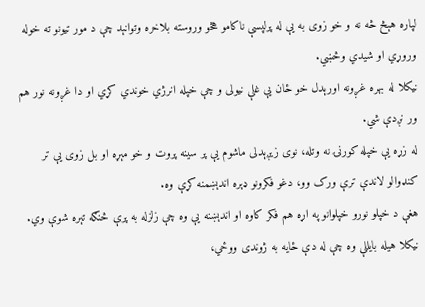لپاره هېڅ څه نه و خو زوی به یې له پرلپسې ناکامو هڅو وروسته بلاخره وتوانېد چې د مور تیونو ته خوله وروړي او شیدي وڅښي.
نیکلا له بهره غږونه اورېدل خو ځان یې غلې نیولی و چې خپله انرژي خوندي کړي او دا غږونه نور هم ور نږدې شي.
له زړه یې خپله کورنۍ نه وتله، نوی زیږېدلی ماشوم یې پر سینه پروت و خو مېړه او بل زوی یې تر کنډوالو لاندې ترې ورک وو، دغو فکرونو ډېره اندېښمنه کړې وه.
هغې د خپلو نورو خپلوانو په اړه هم فکر کاوه او اندېښنه یې وه چې زلزله به پرې څنګه تېره شوې وي.
نیکلا هیله بایللې وه چې له دې ځایه به ژوندی ووځي،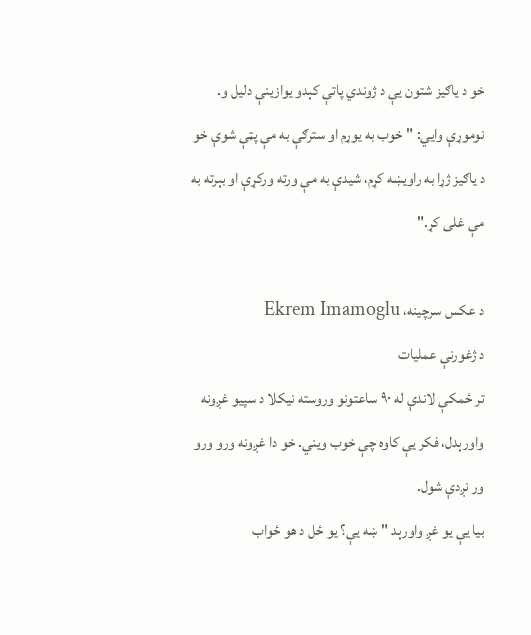خو د یاګیز شتون یې د ژوندي پاتې کېدو یوازینې دلیل و.
نوموړې وايي: "خوب به یوړم او سترګې به مې پټې شوې خو د یاګیز ژړا به راویښه کړم، شیدې به مې ورته ورکړې او بېرته به مې غلی کړ."

د عکس سرچینه، Ekrem Imamoglu
د ژغورنې عملیات
تر ځمکې لاندې له ۹۰ ساعتونو وروسته نیکلا د سپیو غږونه واورېدل، فکر یې کاوه چې خوب ویني. خو دا غږونه ورو ورو ور نږدې شول.
بیا یې یو غږ واورېد "ښه یې؟ یو ځل د هو ځواب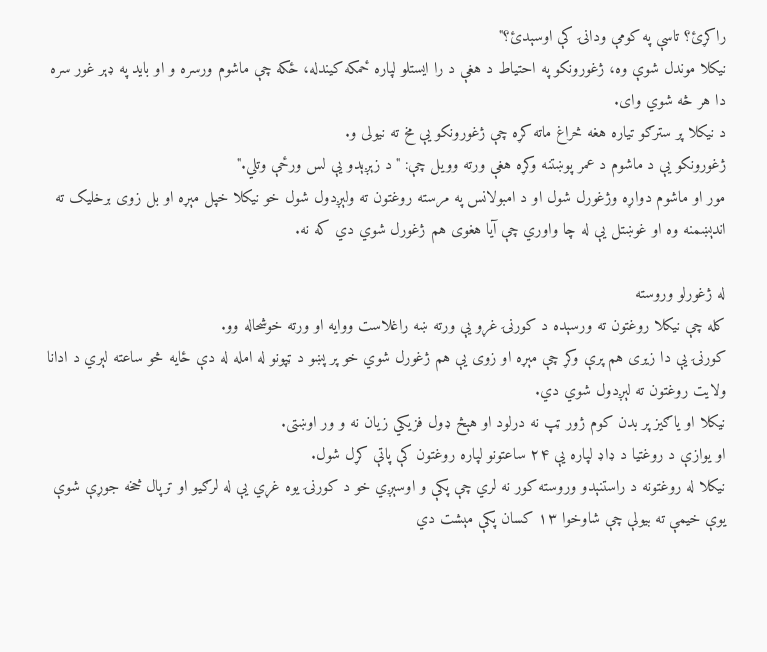راکړئ؟ تاسې په کومې ودانۍ کې اوسېدئ؟"
نیکلا موندل شوې وه، ژغورونکو په احتیاط د هغې د را ایستلو لپاره ځمکه کیندله، ځکه چې ماشوم ورسره و او باید په ډېر غور سره دا هر څه شوي وای.
د نیکلا پر سترګو تیاره هغه څراغ ماته کړه چې ژغورونکو یې مخ ته نیولی و.
ژغورونکو یې د ماشوم د عمر پوښتنه وکړه هغې ورته وویل چې: "د زېږېدو یې لس ورځې وتلي."
مور او ماشوم دواړه وژغورل شول او د امبولانس په مرسته روغتون ته ولېږدول شول خو نیکلا خپل مېړه او بل زوی برخلیک ته اندېښمنه وه او غوښتل یې له چا واوري چې آیا هغوی هم ژغورل شوي دي که نه.

له ژغورلو وروسته
کله چې نیکلا روغتون ته ورسېده د کورنۍ غړو یې ورته ښه راغلاست ووایه او ورته خوشحاله وو.
کورنۍ یې دا زیری هم پرې وکړ چې مېړه او زوی یې هم ژغورل شوي خو پر پښو د ټپونو له امله له دې ځایه څو ساعته لېري د ادانا ولایت روغتون ته لېږدول شوي دي.
نیکلا او یاګیز پر بدن کوم ژور ټپ نه درلود او هېڅ ډول فزیکي زیان نه و ور اوښتی.
او یوازې د روغتیا د ډاډ لپاره یې ۲۴ ساعتونو لپاره روغتون کې پاتې کړل شول.
نیکلا له روغتونه د راستنېدو وروسته کور نه لري چې پکې و اوسېږي خو د کورنۍ یوه غړي یې له لرګیو او ترپال څخه جوړې شوې یوې خیمې ته بیولې چې شاوخوا ۱۳ کسان پکې مېشت دي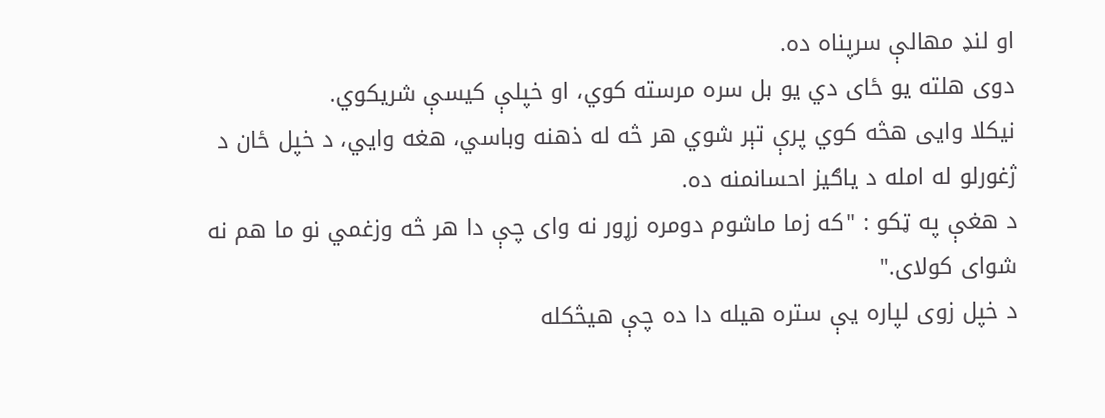او لنډ مهالې سرپناه ده.
دوی هلته یو ځای دي یو بل سره مرسته کوي، او خپلې کیسې شریکوي.
نیکلا وایی هڅه کوي پرې تېر شوي هر څه له ذهنه وباسي، هغه وايي، د خپل ځان د ژغورلو له امله د یاګیز احسانمنه ده.
د هغې په ټکو : "که زما ماشوم دومره زړور نه وای چې دا هر څه وزغمي نو ما هم نه شوای کولای."
د خپل زوی لپاره یې ستره هیله دا ده چې هیڅکله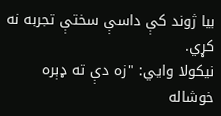بیا ژوند کې داسې سختې تجربه نه کړي.
نیکولا وايي: "زه دې ته ډېره خوشاله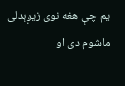یم چې هغه نوی زیږېدلی ماشوم دی او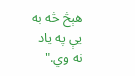هېڅ څه به یې په یاد نه وي."